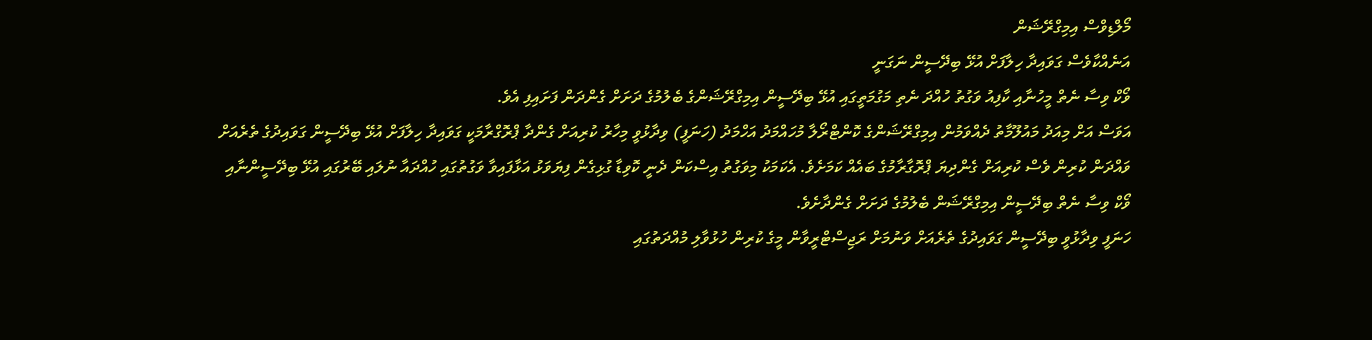މޯލްޑިވްސް އިމިގްރޭޝަން
އަނެއްކާވެސް ގަވައިދާ ހިލާފަށް އުޅޭ ބިދޭސީން ނަގަނީ
ވޯކް ވިސާ ނެތް މީހުނާއި ކާފިއު ވަގުތު ހުއްދަ ނެތި މަގުމަތީގައި އުޅޭ ބިދޭސީން އިމިގްރޭޝަންގެ ބެލުމުގެ ދަށަށް ގެންދަން ފަށައިފި އެވެ.
އަވަސް އަށް މިއަދު މައުލޫމާތު ދެއްވަމުން އިމިގްރޭޝަންގެ ކޮންޓްރޯލާ މުހައްމަދު އަހްމަދު (ހަނަފީ) ވިދާޅުވީ މިހާރު ކުރިއަށް ގެންދާ ޕްރޮގްރާމަކީ ގަވައިދާ ހިލާފަށް އުޅޭ ބިދޭސީން ގަވައިދުގެ ތެރެއަށް ވައްދަން ކުރިން ވެސް ކުރިއަށް ގެންދިޔަ ޕްރޮގާރާމުގެ ބައެއް ކަމަށެވެ. އެކަމަކު މިވަގުތު އިސްކަން ދެނީ ކޮވިޑާ ގުޅިގެން ފިޔަވަޅު އަޅާފައިވާ ވަގުތުގައި ހުއްދައާ ނުލައި ބޭރުގައި އުޅޭ ބިދޭސީންނާއި ވޯކް ވިސާ ނެތް ބިދޭސީން އިމިގްރޭޝަން ބެލުމުގެ ދަށަށް ގެންދާށެވެ.
ހަނަފީ ވިދާޅުވީ ބިދޭސީން ގަވައިދުގެ ތެރެއަށް ވަނުމަށް ރަޖިސްޓްރީވާން މީގެ ކުރިން ހުޅުވާލި މުއްދަތުގައި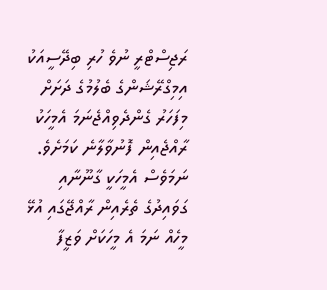ރަޖިސްޓްރީ ނުވެ ހުރި ބިދޭސީއަކު އިމިގްރޭޝަންގެ ބެލުމުގެ ދަށަށް މިފަހަރު ގެންދެވިއްޖެނަމަ އެމީހަކު ރާއްޖެއިން ފޮނުވާލާނެ ކަމަށެވެ. ނަމަވެސް އެމީހަކީ ގާނޫނާއި ގަވައިދުގެ ތެރެއިން ރާއްޖޭގައި އުޅޭ މީހެއް ނަމަ އެ މީހަކަށް ވަޒީފާ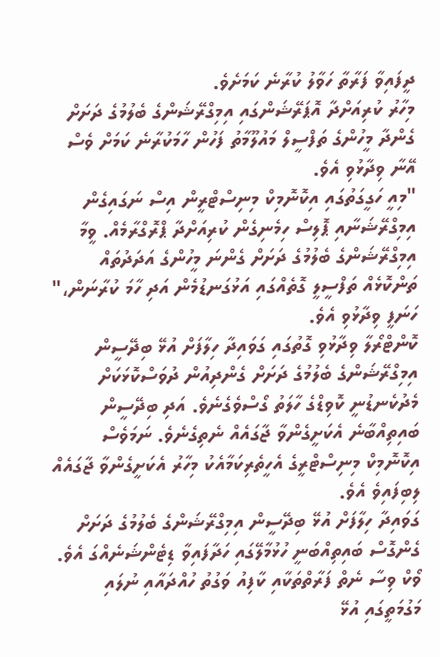ދީފައިވާ ފަރާތާ ހަވާލު ކުރާނެ ކަމަށެވެ.
މިހާރު ކުރިއަށްދާ އޮޕަރޭޝަންގައި އިމިގްރޭޝަންގެ ބެލުމުގެ ދަށަށް ގެންދާ މީހުންގެ ތަފްސީލް މައުލޫމާތު ފަހުން ހާމަކުރާނެ ކަމަށް ވެސް އޭނާ ވިދާޅުވި އެވެ.
"މިއީ ހަގީގަތުގައި އިކޮނޮމިކް މިނިސްޓްރީން އިސް ނަގައިގެން އިމިގްރޭޝަނާއި ޕޮލިސް ހިމެނިގެން ކުރިއަށްދާ ޕްރޮގްރާމެއް. ވީމާ އިމިގްރޭޝަންގެ ބެލުމުގެ ދަށަށް ގެންނަ މީހުންގެ އަދަދުތައް ތަންކޮޅެއް ތަފްސީލީ ގޮތެއްގައި އަޅުގަނޑުމެން އަދި ހާމަ ކުރާނަން،" ހަނަފީ ވިދާޅުވި އެވެ.
ކޮންޓްރޯލާ ވިދާޅުވި ގޮތުގައި ގަވައިދާ ހިލާފަށް އުޅޭ ބިދޭސީން އިމިގްރޭޝަންގެ ބެލުމުގެ ދަށަށް ގެންދިއުން ދުވަސްކޮޅަކަށް މެދުކެނޑުނީ ކޮވިޑްގެ ހާލަތު ގޯސްވެގެނެވެ. އަދި ބިދޭސީން ބައިތިއްބާނެ އެކަށީގެންވާ ޖާގައެއް ނެތިގެނެވެ. ނަމަވެސް އިކޮނޮމިކް މިނިސްޓްރީގެ އެހީތެރިކަމާއެކު މިހާރު އެކަށީގެންވާ ޖާގައެއް ލިބިފައިވެ އެވެ.
ގަވައިދާ ހިލާފަށް އުޅޭ ބިދޭސީން އިމިގްރޭޝަންގެ ބެލުމުގެ ދަށަށް ގެންގޮސް ބައިތިއްބަނީ ހުޅުމާލޭގައި ހަދާފައިވާ ޑިޓެންޝަނެއްގަ އެވެ.
ވޯކް ވިސާ ނެތް ފަރާތްތަކާއި ކާފިއު ވަގުތު ހުއްދައާއި ނުލައި މަގުމަތީގައި އުޅޭ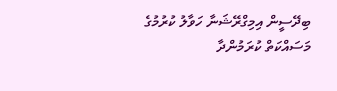ބިދޭސީން އިމިގްރޭޝަނާ ހަވާލު ކުރުމުގެ މަސައްކަތް ކުރަމުންދާ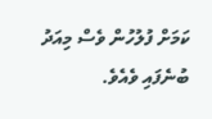ކަމަށް ފުލުހުން ވެސް މިއަދު ބުނެފައި ވެއެވެ.